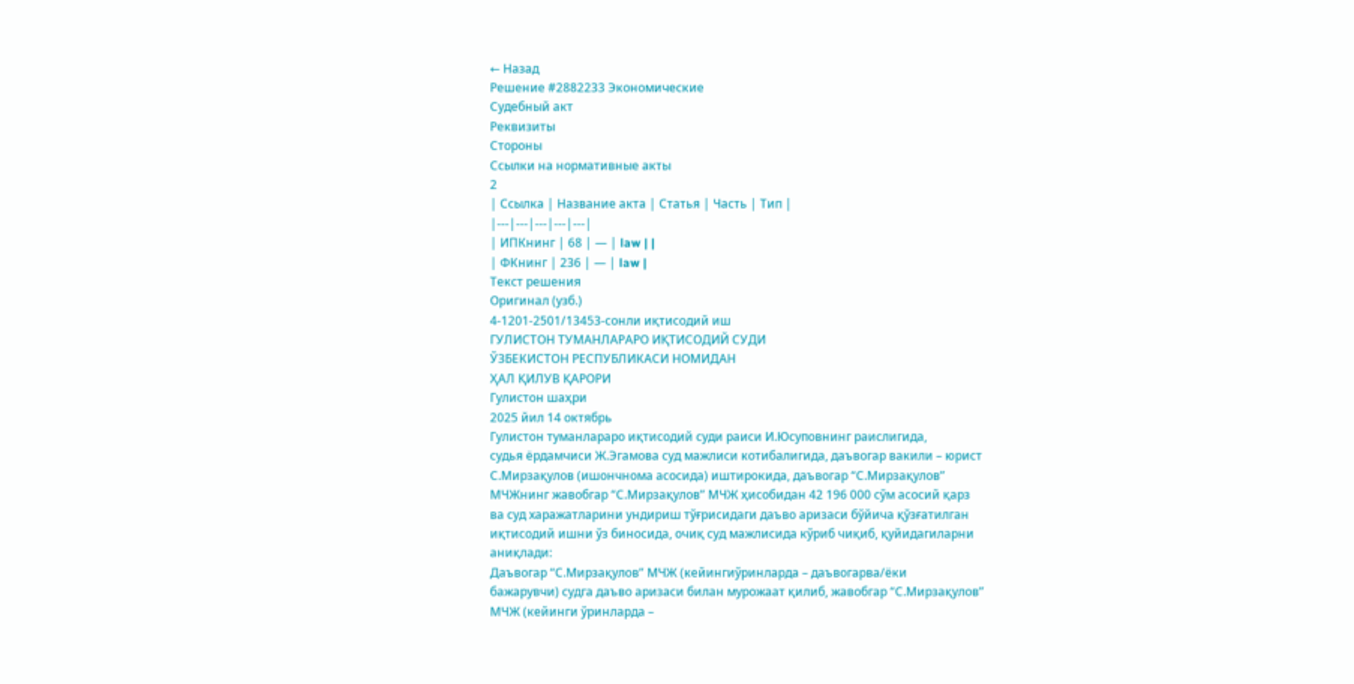← Назад
Решение #2882233 Экономические
Судебный акт
Реквизиты
Стороны
Ссылки на нормативные акты
2
| Ссылка | Название акта | Статья | Часть | Тип |
|---|---|---|---|---|
| ИПКнинг | 68 | — | law | |
| ФКнинг | 236 | — | law |
Текст решения
Оригинал (узб.)
4-1201-2501/13453-сонли иқтисодий иш
ГУЛИСТОН ТУМАНЛАРАРО ИҚТИСОДИЙ СУДИ
ЎЗБЕКИСТОН РЕСПУБЛИКАСИ НОМИДАН
ҲАЛ ҚИЛУВ ҚАРОРИ
Гулистон шаҳри
2025 йил 14 октябрь
Гулистон туманлараро иқтисодий суди раиси И.Юсуповнинг раислигида,
судья ёрдамчиси Ж.Эгамова суд мажлиси котибалигида, даъвогар вакили – юрист
С.Мирзақулов (ишончнома асосида) иштирокида, даъвогар “С.Мирзақулов”
МЧЖнинг жавобгар “С.Мирзақулов” МЧЖ ҳисобидан 42 196 000 сўм асосий қарз
ва суд харажатларини ундириш тўғрисидаги даъво аризаси бўйича қўзғатилган
иқтисодий ишни ўз биносида, очиқ суд мажлисида кўриб чиқиб, қуйидагиларни
аниқлади:
Даъвогар “С.Мирзақулов” МЧЖ (кейингиўринларда – даъвогарва/ёки
бажарувчи) судга даъво аризаси билан мурожаат қилиб, жавобгар “С.Мирзақулов”
МЧЖ (кейинги ўринларда –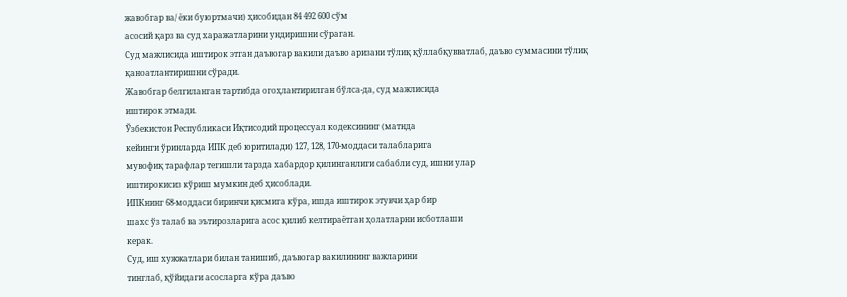жавобгар ва/ ёки буюртмачи) ҳисобидан 84 492 600 сўм
асосий қарз ва суд харажатларини ундиришни сўраган.
Суд мажлисида иштирок этган даъвогар вакили даъво аризани тўлиқ қўллабқувватлаб, даъво суммасини тўлиқ қаноатлантиришни сўради.
Жавобгар белгиланган тартибда огоҳлантирилган бўлса-да, суд мажлисида
иштирок этмади.
Ўзбекистон Республикаси Иқтисодий процессуал кодексининг (матнда
кейинги ўринларда ИПК деб юритилади) 127, 128, 170-моддаси талабларига
мувофиқ тарафлар тегишли тарзда хабардор қилинганлиги сабабли суд, ишни улар
иштирокисиз кўриш мумкин деб ҳисоблади.
ИПКнинг 68-моддаси биринчи қисмига кўра, ишда иштирок этувчи ҳар бир
шахс ўз талаб ва эътирозларига асос қилиб келтираётган ҳолатларни исботлаши
керак.
Суд, иш хужжатлари билан танишиб, даъвогар вакилининг важларини
тинглаб, қўйидаги асосларга кўра даъво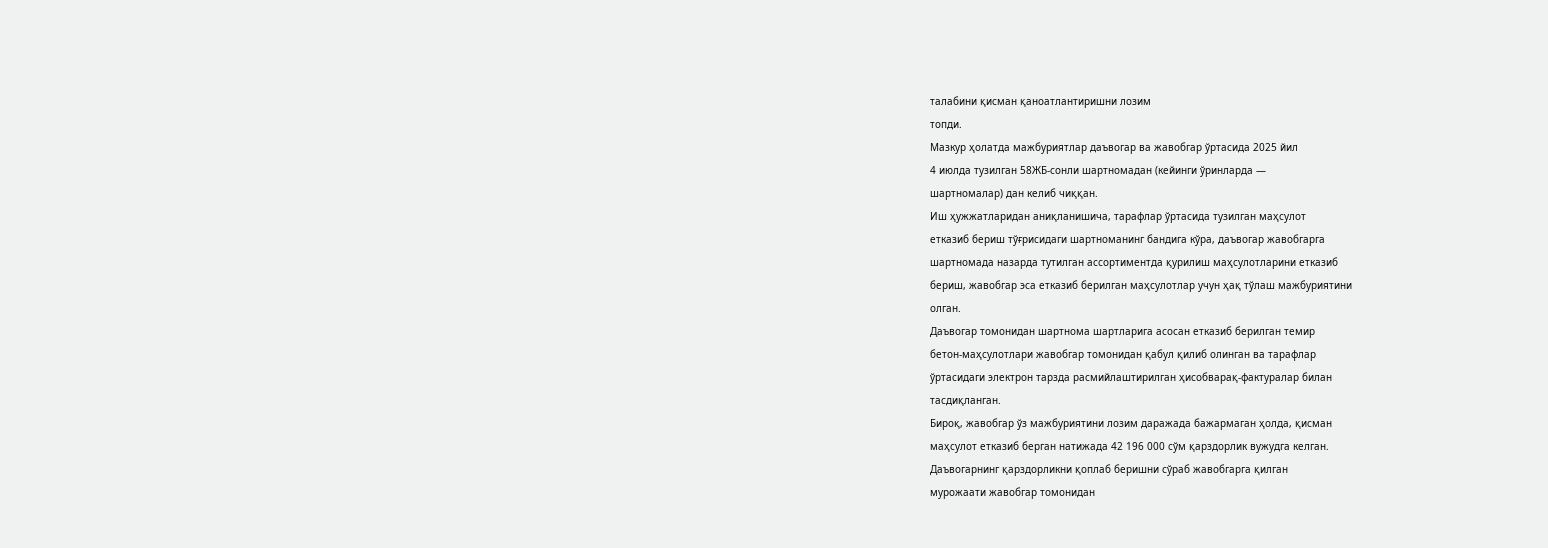талабини қисман қаноатлантиришни лозим
топди.
Мазкур ҳолатда мажбуриятлар даъвогар ва жавобгар ўртасида 2025 йил
4 июлда тузилган 58ЖБ-сонли шартномадан (кейинги ўринларда —
шартномалар) дан келиб чиққан.
Иш ҳужжатларидан аниқланишича, тарафлар ўртасида тузилган маҳсулот
етказиб бериш тўғрисидаги шартноманинг бандига кўра, даъвогар жавобгарга
шартномада назарда тутилган ассортиментда қурилиш маҳсулотларини етказиб
бериш, жавобгар эса етказиб берилган маҳсулотлар учун ҳақ тўлаш мажбуриятини
олган.
Даъвогар томонидан шартнома шартларига асосан етказиб берилган темир
бетон-маҳсулотлари жавобгар томонидан қабул қилиб олинган ва тарафлар
ўртасидаги электрон тарзда расмийлаштирилган ҳисобварақ-фактуралар билан
тасдиқланган.
Бироқ, жавобгар ўз мажбуриятини лозим даражада бажармаган ҳолда, қисман
маҳсулот етказиб берган натижада 42 196 000 сўм қарздорлик вужудга келган.
Даъвогарнинг қарздорликни қоплаб беришни сўраб жавобгарга қилган
мурожаати жавобгар томонидан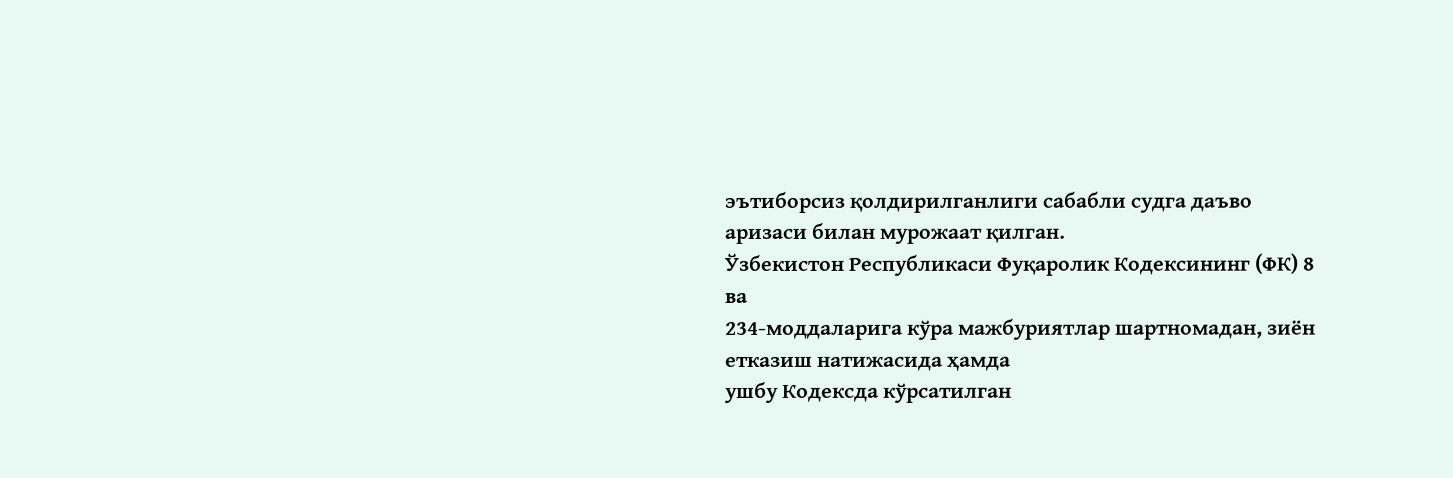эътиборсиз қолдирилганлиги сабабли судга даъво
аризаси билан мурожаат қилган.
Ўзбекистон Республикаси Фуқаролик Кодексининг (ФК) 8 ва
234-моддаларига кўра мажбуриятлар шартномадан, зиён етказиш натижасида ҳамда
ушбу Кодексда кўрсатилган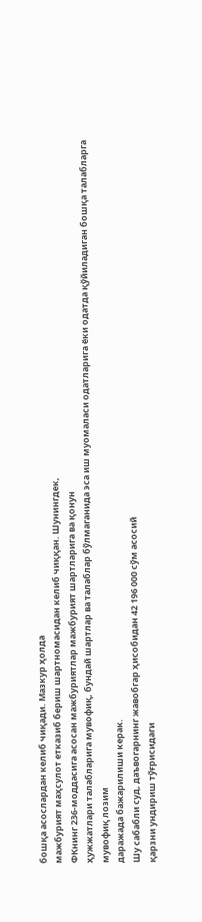бошқа асослардан келиб чиқади. Мазкур ҳолда
мажбурият маҳсулот етказиб бериш шартномасидан келиб чиққан. Шунингдек,
ФКнинг 236-моддасига асосан мажбуриятлар мажбурият шартларига ва қонун
ҳужжатлари талабларига мувофиқ, бундай шартлар ва талаблар бўлмаганида эса иш муомаласи одатларига ёки одатда қўйиладиган бошқа талабларга мувофиқ лозим
даражада бажарилиши керак.
Шу сабабли суд, даъвогарнинг жавобгар ҳисобидан 42 196 000 сўм асосий
қарзни ундириш тўғрисидаги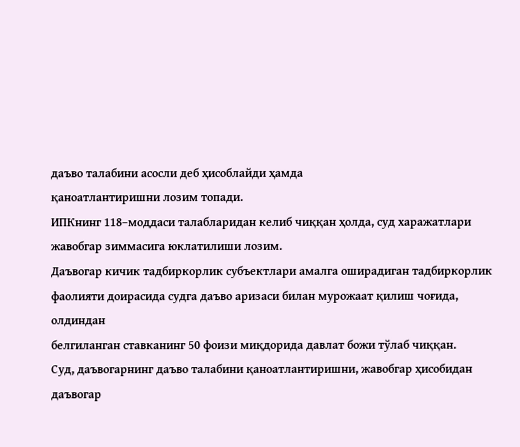даъво талабини асосли деб ҳисоблайди ҳамда
қаноатлантиришни лозим топади.
ИПКнинг 118–моддаси талабларидан келиб чиққан ҳолда, суд харажатлари
жавобгар зиммасига юклатилиши лозим.
Даъвогар кичик тадбиркорлик субъектлари амалга оширадиган тадбиркорлик
фаолияти доирасида судга даъво аризаси билан мурожаат қилиш чоғида, олдиндан
белгиланган ставканинг 50 фоизи миқдорида давлат божи тўлаб чиққан.
Суд, даъвогарнинг даъво талабини қаноатлантиришни, жавобгар ҳисобидан
даъвогар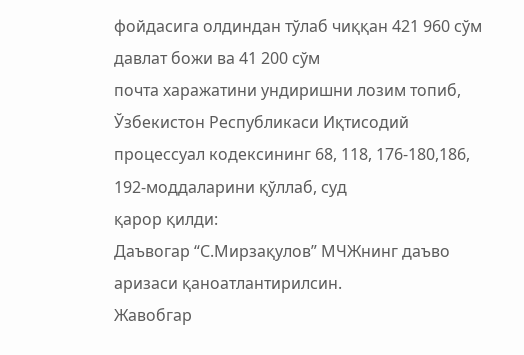фойдасига олдиндан тўлаб чиққан 421 960 сўм давлат божи ва 41 200 сўм
почта харажатини ундиришни лозим топиб, Ўзбекистон Республикаси Иқтисодий
процессуал кодексининг 68, 118, 176-180,186, 192-моддаларини қўллаб, суд
қарор қилди:
Даъвогар “С.Мирзақулов” МЧЖнинг даъво аризаси қаноатлантирилсин.
Жавобгар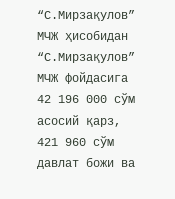“С.Мирзақулов” МЧЖ ҳисобидан “С.Мирзақулов” МЧЖ фойдасига
42 196 000 сўм асосий қарз, 421 960 сўм давлат божи ва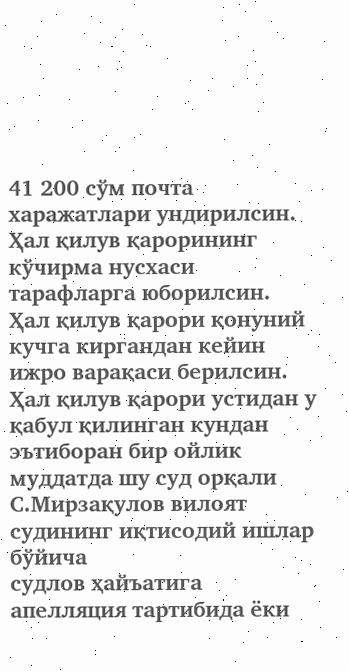41 200 сўм почта
харажатлари ундирилсин.
Ҳал қилув қарорининг кўчирма нусхаси тарафларга юборилсин.
Ҳал қилув қарори қонуний кучга киргандан кейин ижро варақаси берилсин.
Ҳал қилув қарори устидан у қабул қилинган кундан эътиборан бир ойлик
муддатда шу суд орқали С.Мирзақулов вилоят судининг иқтисодий ишлар бўйича
судлов ҳайъатига апелляция тартибида ёки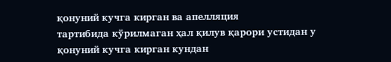қонуний кучга кирган ва апелляция
тартибида кўрилмаган ҳал қилув қарори устидан у қонуний кучга кирган кундан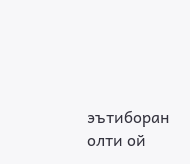эътиборан олти ой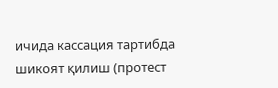ичида кассация тартибда шикоят қилиш (протест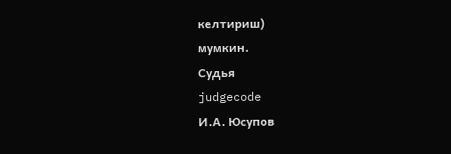келтириш)
мумкин.
Судья
judgecode
И.А. Юсупов